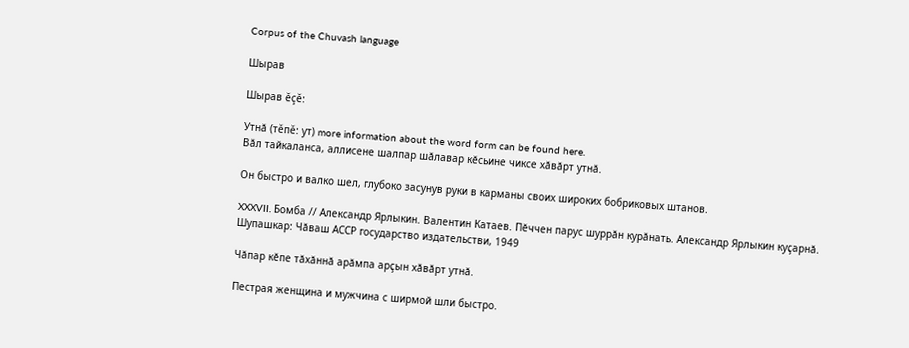Corpus of the Chuvash language

Шырав

Шырав ĕçĕ:

Утнӑ (тĕпĕ: ут) more information about the word form can be found here.
Вӑл тайкаланса, аллисене шалпар шӑлавар кӗсьине чиксе хӑвӑрт утнӑ.

Он быстро и валко шел, глубоко засунув руки в карманы своих широких бобриковых штанов.

XXXVII. Бомба // Александр Ярлыкин. Валентин Катаев. Пӗччен парус шуррӑн курӑнать. Александр Ярлыкин куҫарнӑ. Шупашкар: Чӑваш АССР государство издательстви, 1949

Чӑпар кӗпе тӑхӑннӑ арӑмпа арҫын хӑвӑрт утнӑ.

Пестрая женщина и мужчина с ширмой шли быстро.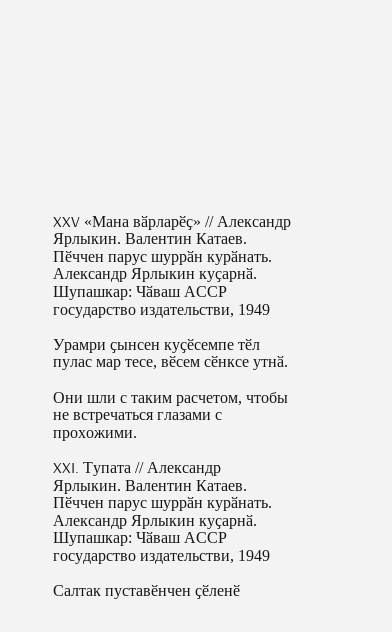XXV «Мана вӑрларӗҫ» // Александр Ярлыкин. Валентин Катаев. Пӗччен парус шуррӑн курӑнать. Александр Ярлыкин куҫарнӑ. Шупашкар: Чӑваш АССР государство издательстви, 1949

Урамри ҫынсен куҫӗсемпе тӗл пулас мар тесе, вӗсем сӗнксе утнӑ.

Они шли с таким расчетом, чтобы не встречаться глазами с прохожими.

XXI. Тупата // Александр Ярлыкин. Валентин Катаев. Пӗччен парус шуррӑн курӑнать. Александр Ярлыкин куҫарнӑ. Шупашкар: Чӑваш АССР государство издательстви, 1949

Салтак пуставӗнчен ҫӗленӗ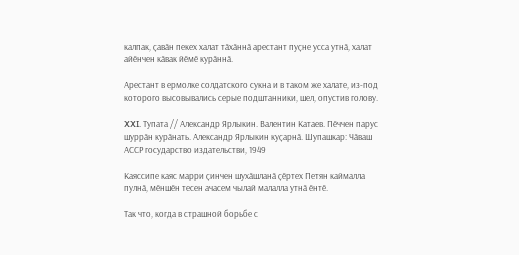калпак, ҫавӑн пекех халат тӑхӑннӑ арестант пуҫне усса утнӑ, халат айӗнчен кӑвак йӗмӗ курӑннӑ.

Арестант в ермолке солдатского сукна и в таком же халате, из-под которого высовывались серые подштанники, шел, опустив голову.

XXI. Тупата // Александр Ярлыкин. Валентин Катаев. Пӗччен парус шуррӑн курӑнать. Александр Ярлыкин куҫарнӑ. Шупашкар: Чӑваш АССР государство издательстви, 1949

Каяссипе каяс марри ҫинчен шухӑшланӑ ҫӗртех Петян каймалла пулнӑ, мӗншӗн тесен ачасем чылай малалла утнӑ ӗнтӗ.

Так что, когда в страшной борьбе с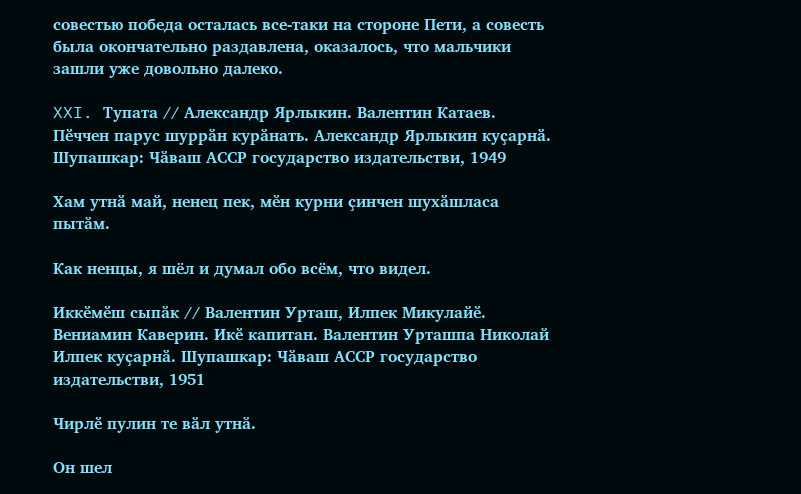совестью победа осталась все-таки на стороне Пети, а совесть была окончательно раздавлена, оказалось, что мальчики зашли уже довольно далеко.

XXI. Тупата // Александр Ярлыкин. Валентин Катаев. Пӗччен парус шуррӑн курӑнать. Александр Ярлыкин куҫарнӑ. Шупашкар: Чӑваш АССР государство издательстви, 1949

Хам утнӑ май, ненец пек, мӗн курни ҫинчен шухӑшласа пытӑм.

Как ненцы, я шёл и думал обо всём, что видел.

Иккӗмӗш сыпӑк // Валентин Урташ, Илпек Микулайӗ. Вениамин Каверин. Икӗ капитан. Валентин Урташпа Николай Илпек куҫарнӑ. Шупашкар: Чӑваш АССР государство издательстви, 1951

Чирлӗ пулин те вӑл утнӑ.

Он шел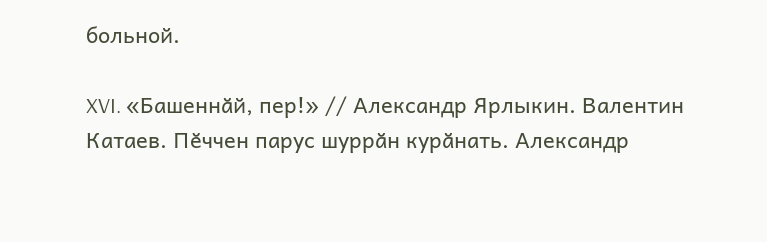больной.

XVI. «Башеннӑй, пер!» // Александр Ярлыкин. Валентин Катаев. Пӗччен парус шуррӑн курӑнать. Александр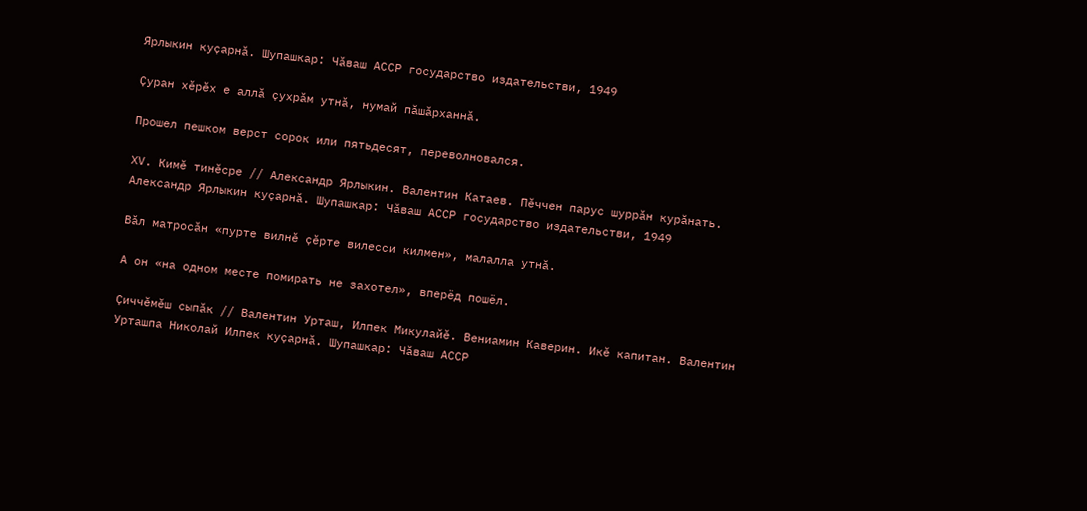Ярлыкин куҫарнӑ. Шупашкар: Чӑваш АССР государство издательстви, 1949

Ҫуран хӗрӗх е аллӑ ҫухрӑм утнӑ, нумай пӑшӑрханнӑ.

Прошел пешком верст сорок или пятьдесят, переволновался.

XV. Кимӗ тинӗсре // Александр Ярлыкин. Валентин Катаев. Пӗччен парус шуррӑн курӑнать. Александр Ярлыкин куҫарнӑ. Шупашкар: Чӑваш АССР государство издательстви, 1949

Вӑл матросӑн «пурте вилнӗ ҫӗрте вилесси килмен», малалла утнӑ.

А он «на одном месте помирать не захотел», вперёд пошёл.

Ҫиччӗмӗш сыпӑк // Валентин Урташ, Илпек Микулайӗ. Вениамин Каверин. Икӗ капитан. Валентин Урташпа Николай Илпек куҫарнӑ. Шупашкар: Чӑваш АССР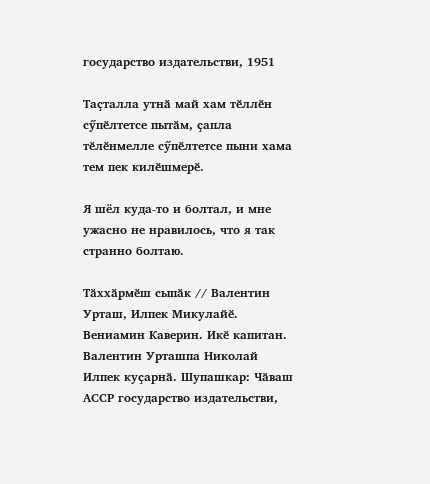государство издательстви, 1951

Таҫталла утнӑ май хам тӗллӗн сӳпӗлтетсе пытӑм, ҫапла тӗлӗнмелле сӳпӗлтетсе пыни хама тем пек килӗшмерӗ.

Я шёл куда-то и болтал, и мне ужасно не нравилось, что я так странно болтаю.

Тӑххӑрмӗш сыпӑк // Валентин Урташ, Илпек Микулайӗ. Вениамин Каверин. Икӗ капитан. Валентин Урташпа Николай Илпек куҫарнӑ. Шупашкар: Чӑваш АССР государство издательстви,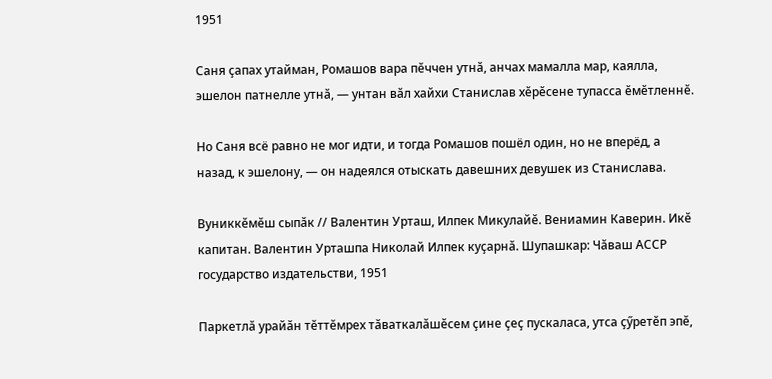1951

Саня ҫапах утайман, Ромашов вара пӗччен утнӑ, анчах мамалла мар, каялла, эшелон патнелле утнӑ, — унтан вӑл хайхи Станислав хӗрӗсене тупасса ӗмӗтленнӗ.

Но Саня всё равно не мог идти, и тогда Ромашов пошёл один, но не вперёд, а назад, к эшелону, — он надеялся отыскать давешних девушек из Станислава.

Вуниккӗмӗш сыпӑк // Валентин Урташ, Илпек Микулайӗ. Вениамин Каверин. Икӗ капитан. Валентин Урташпа Николай Илпек куҫарнӑ. Шупашкар: Чӑваш АССР государство издательстви, 1951

Паркетлӑ урайӑн тӗттӗмрех тӑваткалӑшӗсем ҫине ҫеҫ пускаласа, утса ҫӳретӗп эпӗ,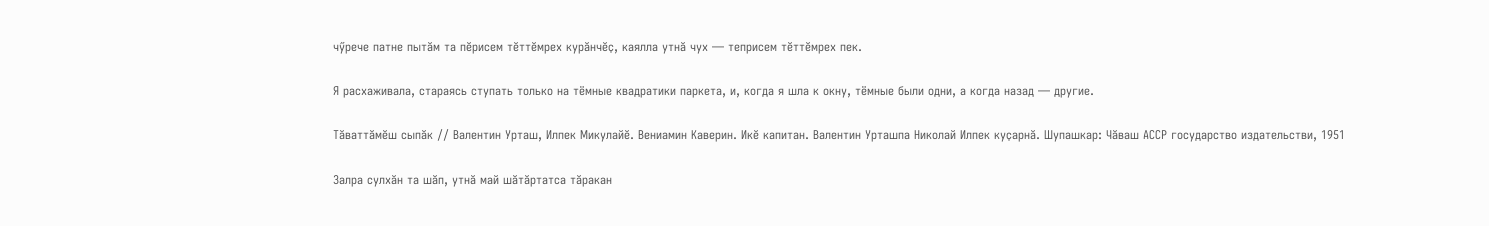чӳрече патне пытӑм та пӗрисем тӗттӗмрех курӑнчӗҫ, каялла утнӑ чух — теприсем тӗттӗмрех пек.

Я расхаживала, стараясь ступать только на тёмные квадратики паркета, и, когда я шла к окну, тёмные были одни, а когда назад — другие.

Тӑваттӑмӗш сыпӑк // Валентин Урташ, Илпек Микулайӗ. Вениамин Каверин. Икӗ капитан. Валентин Урташпа Николай Илпек куҫарнӑ. Шупашкар: Чӑваш АССР государство издательстви, 1951

Залра сулхӑн та шӑп, утнӑ май шӑтӑртатса тӑракан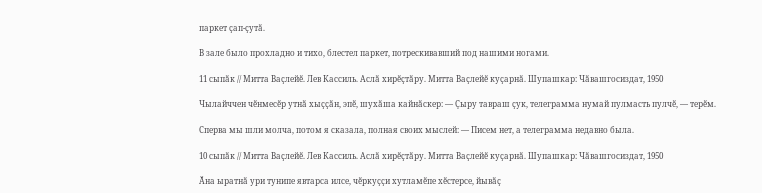паркет ҫап-ҫутӑ.

В зале было прохладно и тихо, блестел паркет, потрескивавший под нашими ногами.

11 сыпӑк // Митта Ваҫлейӗ. Лев Кассиль. Аслӑ хирӗҫтӑру. Митта Ваҫлейӗ куҫарнӑ. Шупашкар: Чӑвашгосиздат, 1950

Чылайччен чӗнмесӗр утнӑ хыҫҫӑн, эпӗ, шухӑша кайнӑскер: — Ҫыру тавраш ҫук, телеграмма нумай пулмасть пулчӗ, — терӗм.

Сперва мы шли молча, потом я сказала, полная своих мыслей: — Писем нет, а телеграмма недавно была.

10 сыпӑк // Митта Ваҫлейӗ. Лев Кассиль. Аслӑ хирӗҫтӑру. Митта Ваҫлейӗ куҫарнӑ. Шупашкар: Чӑвашгосиздат, 1950

Ӑна ыратнӑ ури тунипе явтарса илсе, чӗркуҫҫи хутламӗпе хӗстерсе, йывӑҫ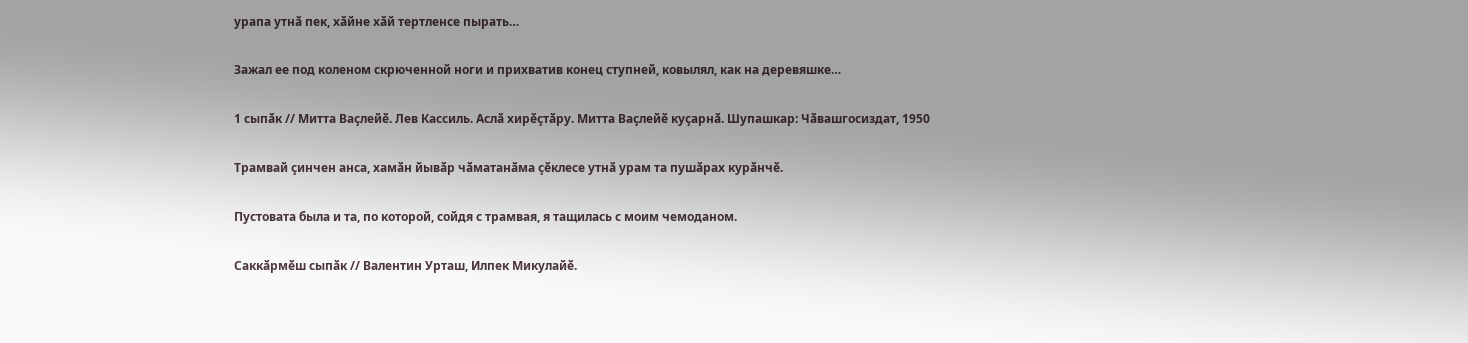урапа утнӑ пек, хӑйне хӑй тертленсе пырать…

Зажал ее под коленом скрюченной ноги и прихватив конец ступней, ковылял, как на деревяшке…

1 сыпӑк // Митта Ваҫлейӗ. Лев Кассиль. Аслӑ хирӗҫтӑру. Митта Ваҫлейӗ куҫарнӑ. Шупашкар: Чӑвашгосиздат, 1950

Трамвай ҫинчен анса, хамӑн йывӑр чӑматанӑма ҫӗклесе утнӑ урам та пушӑрах курӑнчӗ.

Пустовата была и та, по которой, сойдя с трамвая, я тащилась с моим чемоданом.

Саккӑрмӗш сыпӑк // Валентин Урташ, Илпек Микулайӗ.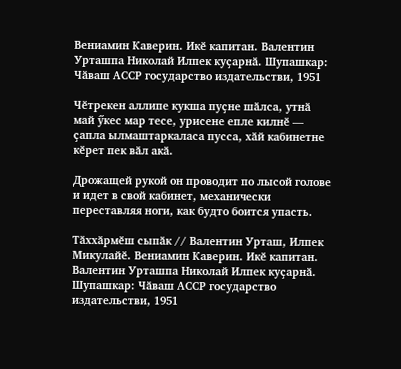Вениамин Каверин. Икӗ капитан. Валентин Урташпа Николай Илпек куҫарнӑ. Шупашкар: Чӑваш АССР государство издательстви, 1951

Чӗтрекен аллипе кукша пуҫне шӑлса, утнӑ май ӳкес мар тесе, урисене епле килнӗ — ҫапла ылмаштаркаласа пусса, хӑй кабинетне кӗрет пек вӑл акӑ.

Дрожащей рукой он проводит по лысой голове и идет в свой кабинет, механически переставляя ноги, как будто боится упасть.

Тӑххӑрмӗш сыпӑк // Валентин Урташ, Илпек Микулайӗ. Вениамин Каверин. Икӗ капитан. Валентин Урташпа Николай Илпек куҫарнӑ. Шупашкар: Чӑваш АССР государство издательстви, 1951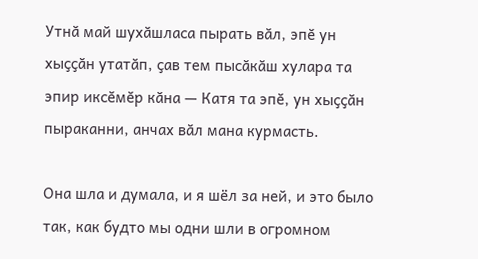Утнӑ май шухӑшласа пырать вӑл, эпӗ ун хыҫҫӑн утатӑп, ҫав тем пысӑкӑш хулара та эпир иксӗмӗр кӑна — Катя та эпӗ, ун хыҫҫӑн пыраканни, анчах вӑл мана курмасть.

Она шла и думала, и я шёл за ней, и это было так, как будто мы одни шли в огромном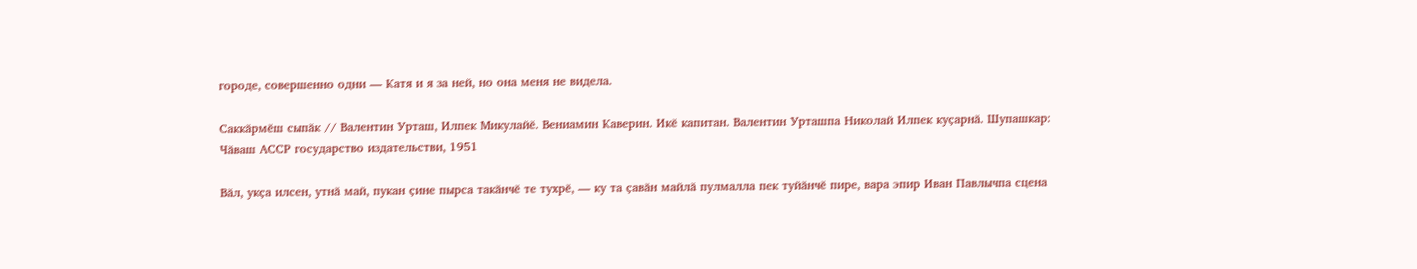городе, совершенно одни — Катя и я за ней, но она меня не видела.

Саккӑрмӗш сыпӑк // Валентин Урташ, Илпек Микулайӗ. Вениамин Каверин. Икӗ капитан. Валентин Урташпа Николай Илпек куҫарнӑ. Шупашкар: Чӑваш АССР государство издательстви, 1951

Вӑл, укҫа илсен, утнӑ май, пукан ҫине пырса такӑнчӗ те тухрӗ, — ку та ҫавӑн майлӑ пулмалла пек туйӑнчӗ пире, вара эпир Иван Павлычпа сцена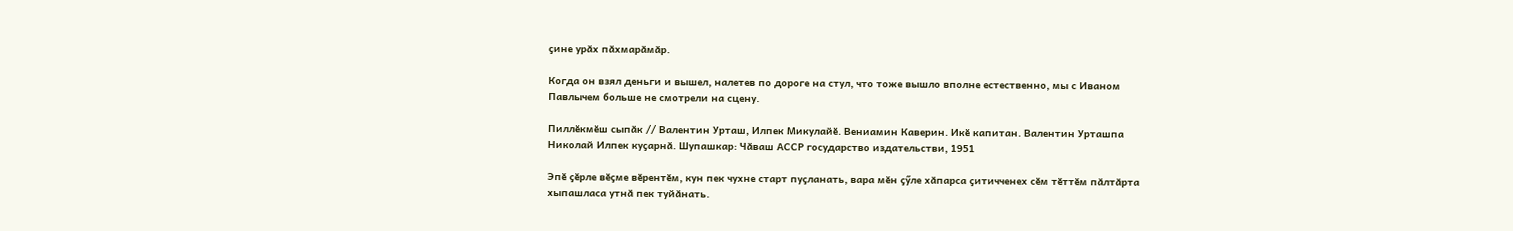ҫине урӑх пӑхмарӑмӑр.

Когда он взял деньги и вышел, налетев по дороге на стул, что тоже вышло вполне естественно, мы с Иваном Павлычем больше не смотрели на сцену.

Пиллӗкмӗш сыпӑк // Валентин Урташ, Илпек Микулайӗ. Вениамин Каверин. Икӗ капитан. Валентин Урташпа Николай Илпек куҫарнӑ. Шупашкар: Чӑваш АССР государство издательстви, 1951

Эпӗ ҫӗрле вӗҫме вӗрентӗм, кун пек чухне старт пуҫланать, вара мӗн ҫӳле хӑпарса ҫитичченех сӗм тӗттӗм пӑлтӑрта хыпашласа утнӑ пек туйӑнать.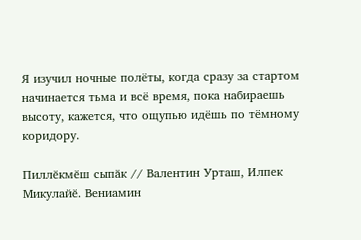Я изучил ночные полёты, когда сразу за стартом начинается тьма и всё время, пока набираешь высоту, кажется, что ощупью идёшь по тёмному коридору.

Пиллӗкмӗш сыпӑк // Валентин Урташ, Илпек Микулайӗ. Вениамин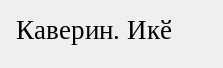Каверин. Икӗ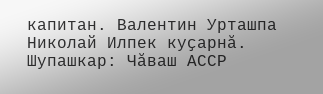капитан. Валентин Урташпа Николай Илпек куҫарнӑ. Шупашкар: Чӑваш АССР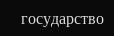государство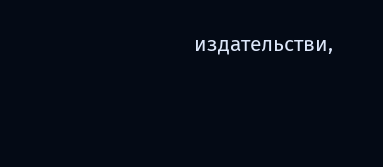издательстви,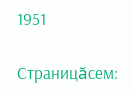1951

Страницăсем: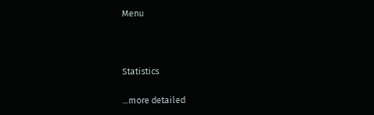Menu



Statistics

...more detailed